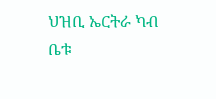ህዝቢ ኤርትራ ካብ ቤቱ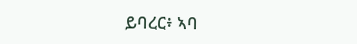ይባረር፥ ኣባ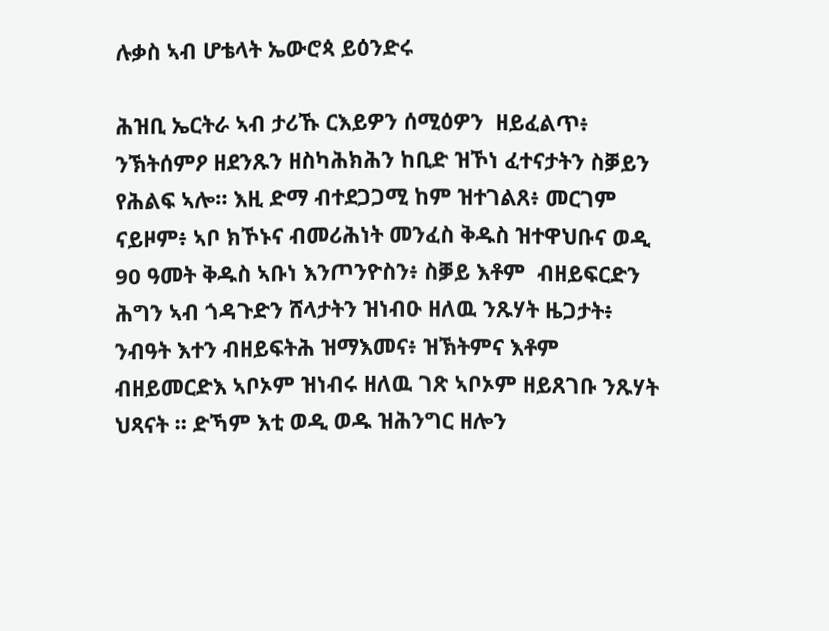ሉቃስ ኣብ ሆቴላት ኤውሮጳ ይዕንድሩ

ሕዝቢ ኤርትራ ኣብ ታሪኹ ርእይዎን ሰሚዕዎን  ዘይፈልጥ፥ ንኽትሰምዖ ዘደንጹን ዘስካሕክሕን ከቢድ ዝኾነ ፈተናታትን ስቓይን የሕልፍ ኣሎ። እዚ ድማ ብተደጋጋሚ ከም ዝተገልጸ፥ መርገም ናይዞም፥ ኣቦ ክኾኑና ብመሪሕነት መንፈስ ቅዱስ ዝተዋህቡና ወዲ 90 ዓመት ቅዱስ ኣቡነ እንጦንዮስን፥ ስቓይ እቶም  ብዘይፍርድን ሕግን ኣብ ጎዳጉድን ሸላታትን ዝነብዑ ዘለዉ ንጹሃት ዜጋታት፥ ንብዓት እተን ብዘይፍትሕ ዝማእመና፥ ዝኽትምና እቶም ብዘይመርድእ ኣቦኦም ዝነብሩ ዘለዉ ገጽ ኣቦኦም ዘይጸገቡ ንጹሃት ህጻናት ። ድኻም እቲ ወዲ ወዱ ዝሕንግር ዘሎን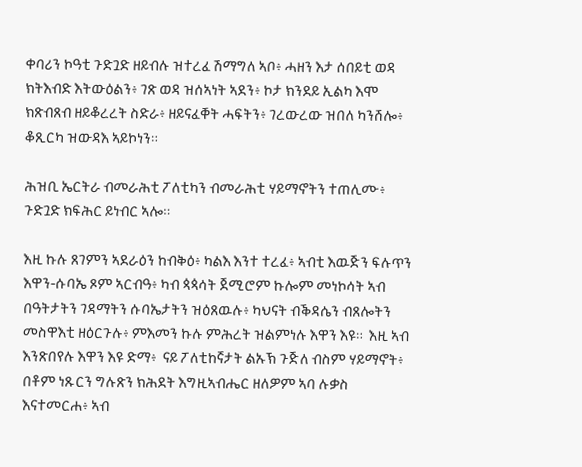ቀባሪን ኮዓቲ ጉድጓድ ዘይብሉ ዝተረፈ ሽማግለ ኣቦ፥ ሓዘን እታ ሰበይቲ ወዳ ክትእብድ እትውዕልን፥ ገጽ ወዳ ዝሰኣነት ኣደን፥ ኮታ ክንደይ ኢልካ እሞ ክጽብጸብ ዘይቆረረት ስድራ፥ ዘይናፈቐት ሓፍትን፥ ገረውረው ዝበለ ካንሸሎ፥ ቆጺርካ ዝውዳእ ኣይኮነን።

ሕዝቢ ኤርትራ ብመራሕቲ ፖለቲካን ብመራሕቲ ሃይማኖትን ተጠሊሙ፥ ጉድጓድ ክፍሕር ይነብር ኣሎ።

እዚ ኩሉ ጸገምን ኣደራዕን ከብቅዕ፥ ካልእ እንተ ተረፈ፥ ኣብቲ እዉጅን ፍሉጥን እዋን-ሱባኤ ጾም ኣርብዓ፥ ካብ ጳጳሳት ጀሚሮም ኩሎም መነኮሳት ኣብ በዓትታትን ገዳማትን ሱባኤታትን ዝዕጸዉሉ፥ ካህናት ብቕዳሴን ብጸሎትን መስዋእቲ ዘዕርጉሉ፥ ምእመን ኩሉ ምሕረት ዝልምነሉ እዋን እዩ።  እዚ ኣብ እንጽበየሉ እዋን እዩ ድማ፥  ናይ ፖለቲከኛታት ልኡኽ ጉጅለ ብስም ሃይማኖት፥ በቶም ነጹርን ግሉጽን ክሕደት እግዚኣብሔር ዘለዎም ኣባ ሉቃስ እናተመርሐ፥ ኣብ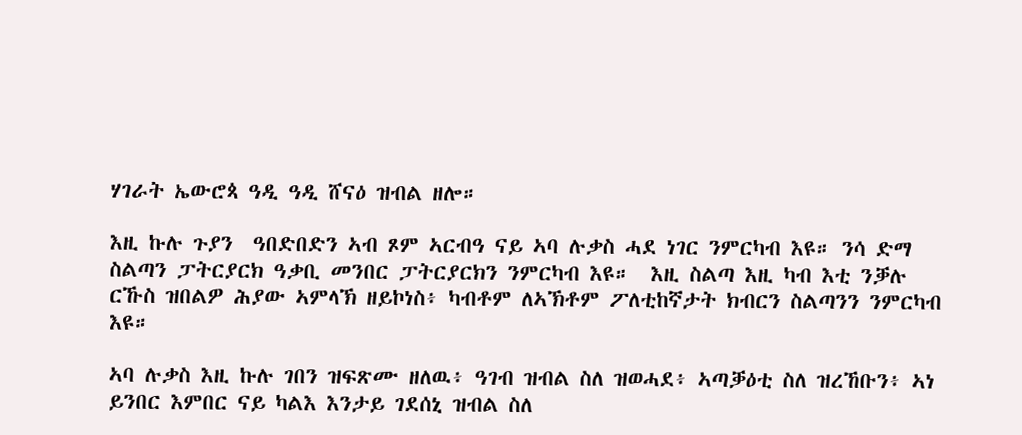ሃገራት ኤውሮጳ ዓዲ ዓዲ ሸናዕ ዝብል ዘሎ።

እዚ ኩሉ ጉያን  ዓበድበድን ኣብ ጾም ኣርብዓ ናይ ኣባ ሉቃስ ሓደ ነገር ንምርካብ እዩ። ንሳ ድማ ስልጣን ፓትርያርክ ዓቃቢ መንበር ፓትርያርክን ንምርካብ እዩ።  እዚ ስልጣ እዚ ካብ እቲ ንቓሉ ርኹስ ዝበልዎ ሕያው ኣምላኽ ዘይኮነስ፥ ካብቶም ለኣኽቶም ፖለቲከኛታት ክብርን ስልጣንን ንምርካብ እዩ።

ኣባ ሉቃስ እዚ ኩሉ ገበን ዝፍጽሙ ዘለዉ፥ ዓገብ ዝብል ስለ ዝወሓደ፥ ኣጣቓዕቲ ስለ ዝረኸቡን፥ ኣነ ይንበር እምበር ናይ ካልእ እንታይ ገደሰኒ ዝብል ስለ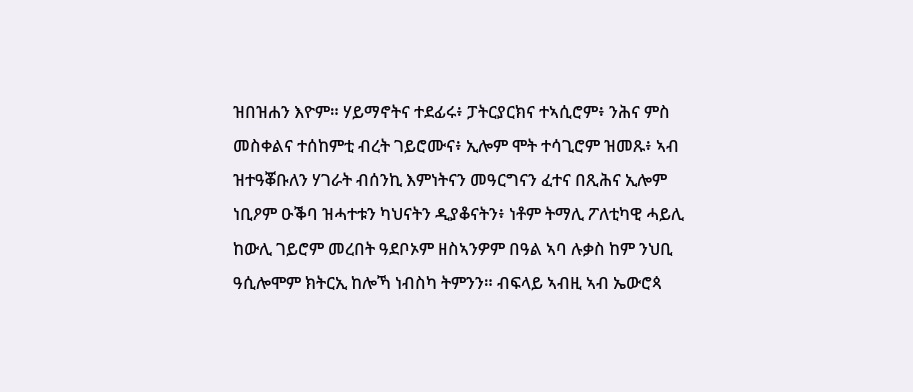ዝበዝሐን እዮም። ሃይማኖትና ተደፊሩ፥ ፓትርያርክና ተኣሲሮም፥ ንሕና ምስ መስቀልና ተሰከምቲ ብረት ገይሮሙና፥ ኢሎም ሞት ተሳጊሮም ዝመጹ፥ ኣብ ዝተዓቖቡለን ሃገራት ብሰንኪ እምነትናን መዓርግናን ፈተና በጺሕና ኢሎም ነቢዖም ዑቕባ ዝሓተቱን ካህናትን ዲያቆናትን፥ ነቶም ትማሊ ፖለቲካዊ ሓይሊ ከውሊ ገይሮም መረበት ዓደቦኦም ዘስኣንዎም በዓል ኣባ ሉቃስ ከም ንህቢ ዓሲሎሞም ክትርኢ ከሎኻ ነብስካ ትምንን። ብፍላይ ኣብዚ ኣብ ኤውሮጳ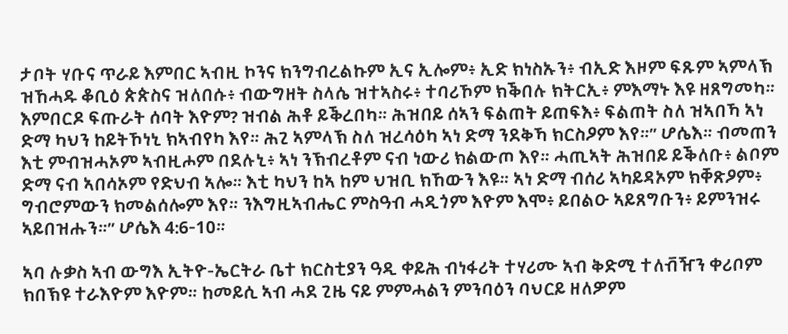ታቦት ሃቡና ጥራይ እምበር ኣብዚ ኮንና ክንግብረልኩም ኢና ኢሎም፥ ኢድ ክነስኡን፥ ብኢድ እዞም ፍጹም ኣምላኽ ዝኸሓዱ ቆቢዕ ጵጵስና ዝለበሱ፥ ብውግዘት ስላሴ ዝተኣስሩ፥ ተባሪኾም ክቕበሉ ክትርኢ፥ ምእማኑ እዩ ዘጸግመካ። እምበርዶ ፍጡራት ሰባት እዮም? ዝብል ሕቶ ይቕረበካ። ሕዝበይ ሰኣን ፍልጠት ይጠፍእ፥ ፍልጠት ስለ ዝኣበኻ ኣነ ድማ ካህን ከይትኾነኒ ክኣብየካ እየ። ሕጊ ኣምላኽ ስለ ዝረሳዕካ ኣነ ድማ ንደቅኻ ክርስዖም እየ።” ሆሴእ። ብመጠን እቲ ምብዝሓኦም ኣብዚሖም በደሉኒ፥ ኣነ ንኽብረቶም ናብ ነውሪ ክልውጦ እየ። ሓጢኣት ሕዝበይ ይቕለቡ፥ ልቦም ድማ ናብ ኣበሳኦም የድህብ ኣሎ። እቲ ካህን ከኣ ከም ህዝቢ ክኸውን እዩ። ኣነ ድማ ብሰሪ ኣካይዳኦም ክቐጽዖም፥ ግብሮምውን ክመልሰሎም እየ። ንእግዚኣብሔር ምስዓብ ሓዲጎም እዮም እሞ፥ ይበልዑ ኣይጸግቡን፥ ይምንዝሩ ኣይበዝሑን።” ሆሴእ 4:6-10።

ኣባ ሉቃስ ኣብ ውግእ ኢትዮ-ኤርትራ ቤተ ክርስቲያን ዓዲ ቀይሕ ብነፋሪት ተሃሪሙ ኣብ ቅድሚ ተለቭዥን ቀሪቦም ክበኽዩ ተራእዮም እዮም። ከመይሲ ኣብ ሓደ ጊዜ ናይ ምምሓልን ምንባዕን ባህርይ ዘለዎም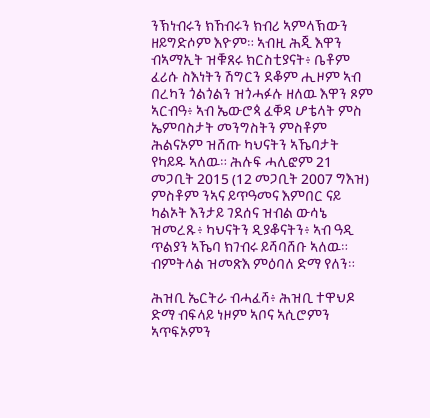ንኽነብሩን ክኸብሩን ክብሪ ኣምላኽውን ዘይግድሶም እዮም። ኣብዚ ሕጂ እዋን ብኣማኢት ዝቑጸሩ ክርስቲያናት፥ ቤቶም ፈሪሱ ስእነትን ሽግርን ደቆም ሒዞም ኣብ በረካን ጎልጎልን ዝጎሓፉሉ ዘለዉ እዋን ጾም ኣርብዓ፥ ኣብ ኤውሮጳ ፈቐዳ ሆቴላት ምስ ኤምባስታት መንግስትን ምስቶም ሕልናኦም ዝሸጡ ካህናትን ኣኼባታት የካይዱ ኣለዉ። ሕሉፍ ሓሊፎም 21 መጋቢት 2015 (12 መጋቢት 2007 ግእዝ) ምስቶም ንኣና ይጥዓመና እምበር ናይ ካልኦት እንታይ ገደሰና ዝብል ውሳኔ ዝመረጹ፥ ካህናትን ዲያቆናትን፥ ኣብ ዓዲ ጥልያን ኣኼባ ክገብሩ ይሻባሸቡ ኣለዉ። ብምትላል ዝመጽእ ምዕባለ ድማ የለን።

ሕዝቢ ኤርትራ ብሓፈሻ፥ ሕዝቢ ተዋህዶ ድማ ብፍላይ ነዞም ኣቦና ኣሲሮምን ኣጥፍኦምን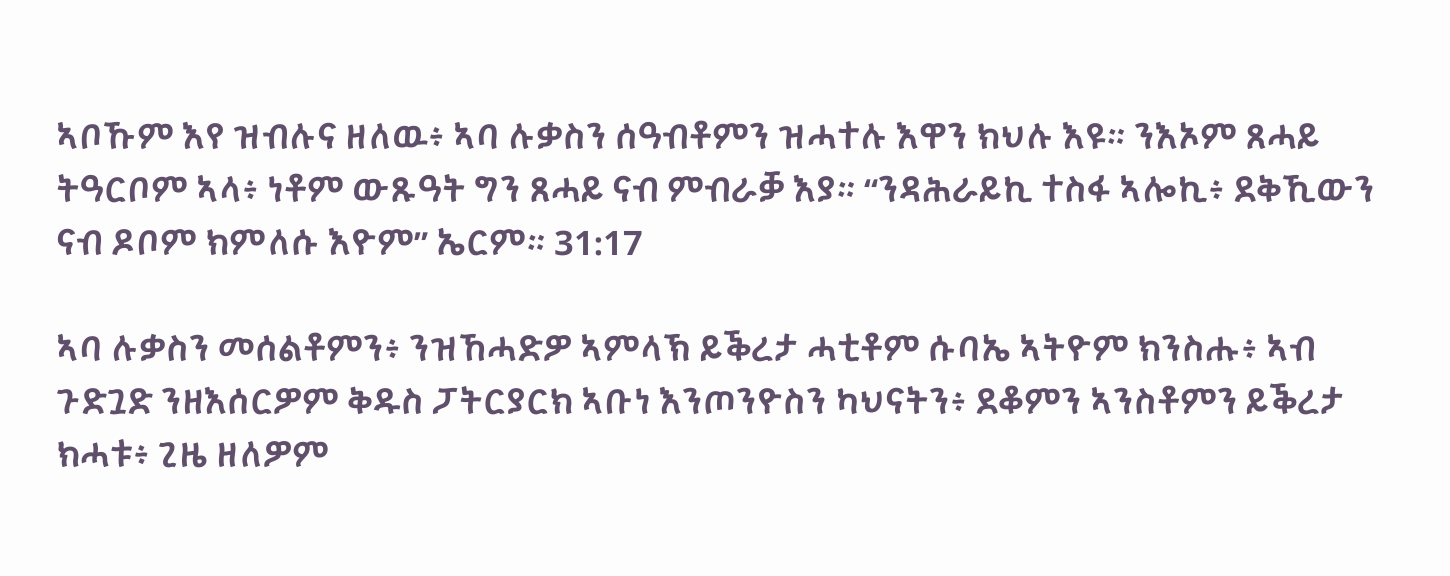ኣቦኹም እየ ዝብሉና ዘለዉ፥ ኣባ ሉቃስን ሰዓብቶምን ዝሓተሉ እዋን ክህሉ እዩ። ንእኦም ጸሓይ ትዓርቦም ኣላ፥ ነቶም ውጹዓት ግን ጸሓይ ናብ ምብራቓ እያ። “ንዳሕራይኪ ተስፋ ኣሎኪ፥ ደቅኺውን ናብ ዶቦም ክምለሱ እዮም” ኤርም። 31:17

ኣባ ሉቃስን መሰልቶምን፥ ንዝኸሓድዎ ኣምላኽ ይቕረታ ሓቲቶም ሱባኤ ኣትዮም ክንስሑ፥ ኣብ ጉድጓድ ንዘእሰርዎም ቅዱስ ፓትርያርክ ኣቡነ እንጦንዮስን ካህናትን፥ ደቆምን ኣንስቶምን ይቕረታ ክሓቱ፥ ጊዜ ዘለዎም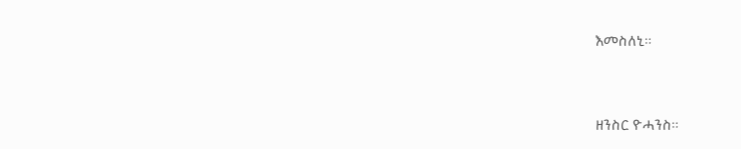እመስለኒ።



ዘንስር ዮሓንስ።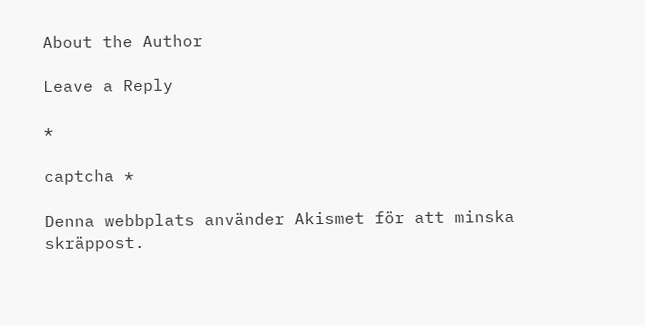About the Author

Leave a Reply

*

captcha *

Denna webbplats använder Akismet för att minska skräppost.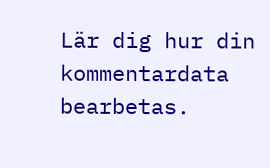Lär dig hur din kommentardata bearbetas.